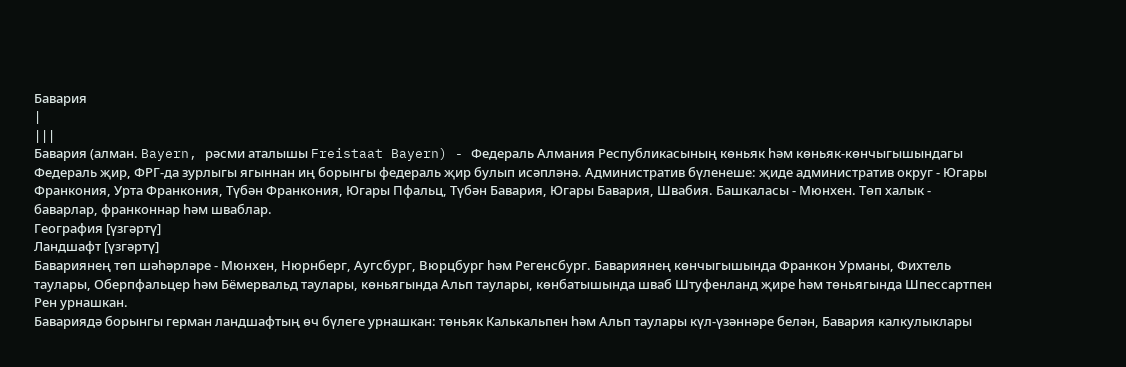Бавария
|
|||
Бавария (алман. Bayern, рәсми аталышы Freistaat Bayern) - Федераль Алмания Республикасының көньяк һәм көньяк-көнчыгышындагы Федераль җир, ФРГ-да зурлыгы ягыннан иң борынгы федераль җир булып исәпләнә. Административ бүленеше: җиде административ округ - Югары Франкония, Урта Франкония, Түбән Франкония, Югары Пфальц, Түбән Бавария, Югары Бавария, Швабия. Башкаласы - Мюнхен. Төп халык - баварлар, франконнар һәм шваблар.
География [үзгәртү]
Ландшафт [үзгәртү]
Бавариянең төп шәһәрләре - Мюнхен, Нюрнберг, Аугсбург, Вюрцбург һәм Регенсбург. Бавариянең көнчыгышында Франкон Урманы, Фихтель таулары, Оберпфальцер һәм Бёмервальд таулары, көньягында Альп таулары, көнбатышында шваб Штуфенланд җире һәм төньягында Шпессартпен Рен урнашкан.
Бавариядә борынгы герман ландшафтың өч бүлеге урнашкан: төньяк Калькальпен һәм Альп таулары күл-үзәннәре белән, Бавария калкулыклары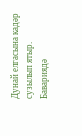Дунай елгасына кадәр сузылып ятыр.
Бавариядә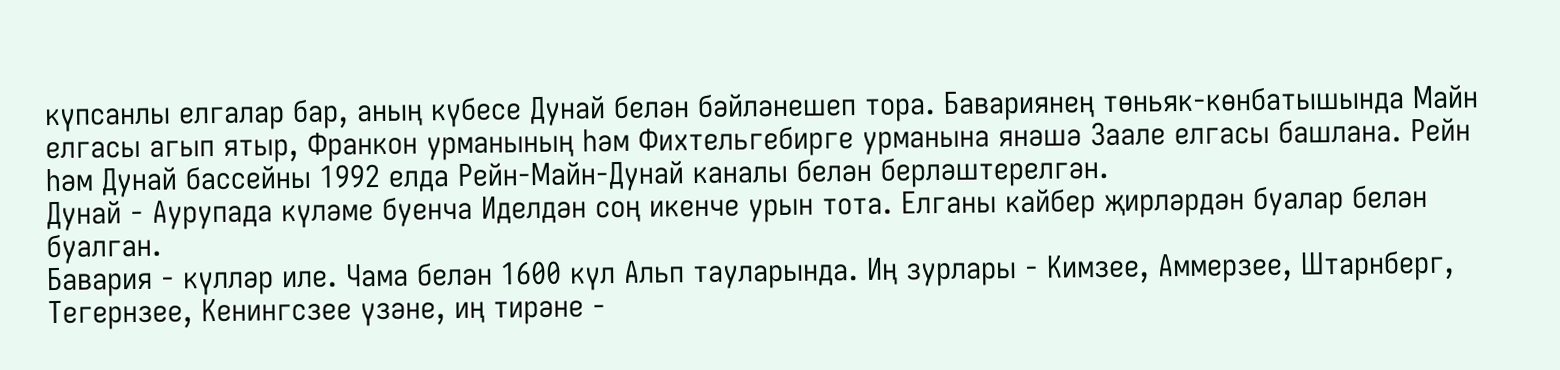күпсанлы елгалар бар, аның күбесе Дунай белән бәйләнешеп тора. Бавариянең төньяк-көнбатышында Майн елгасы агып ятыр, Франкон урманының һәм Фихтельгебирге урманына янәшә Заале елгасы башлана. Рейн һәм Дунай бассейны 1992 елда Рейн-Майн-Дунай каналы белән берләштерелгән.
Дунай - Аурупада күләме буенча Иделдән соң икенче урын тота. Елганы кайбер җирләрдән буалар белән буалган.
Бавария - күлләр иле. Чама белән 1600 күл Альп тауларында. Иң зурлары - Кимзее, Аммерзее, Штарнберг, Тегернзее, Кенингсзее үзәне, иң тирәне -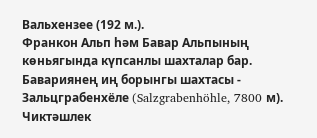Вальхензее (192 м.).
Франкон Альп һәм Бавар Альпының көньягында күпсанлы шахталар бар. Бавариянең иң борынгы шахтасы - Зальцграбенхёле (Salzgrabenhöhle, 7800 м).
Чиктәшлек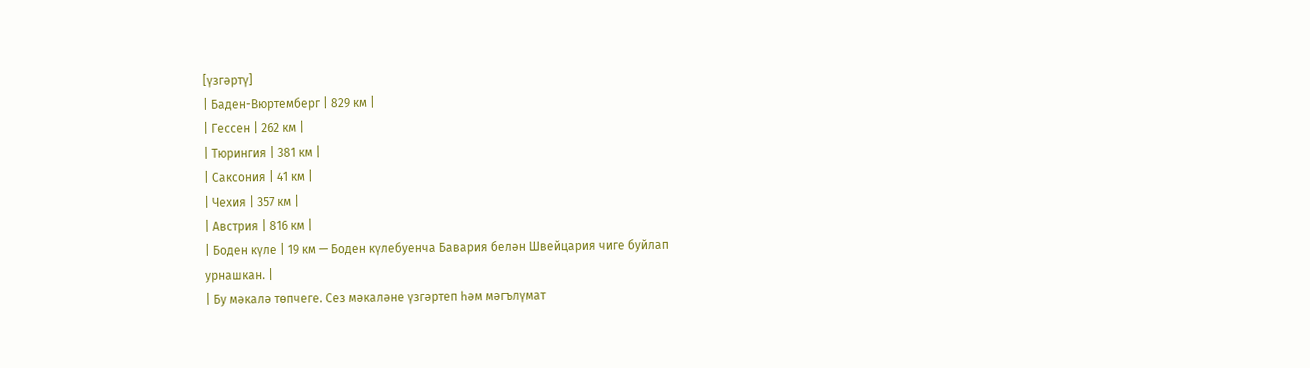[үзгәртү]
| Баден-Вюртемберг | 829 км |
| Гессен | 262 км |
| Тюрингия | 381 км |
| Саксония | 41 км |
| Чехия | 357 км |
| Австрия | 816 км |
| Боден күле | 19 км — Боден күлебуенча Бавария белән Швейцария чиге буйлап урнашкан. |
| Бу мәкалә төпчеге. Сез мәкаләне үзгәртеп һәм мәгълүмат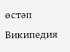өстәп Википедия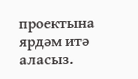проектына ярдәм итә аласыз.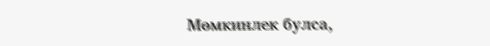Мөмкинлек булса,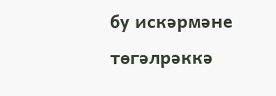бу искәрмәне төгәлрәккә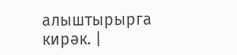алыштырырга кирәк. |